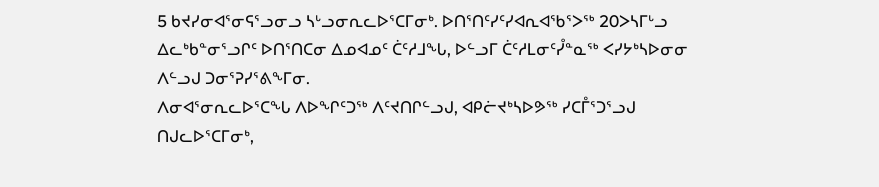5 ᑲᔪᓯᓂᐊᕐᓂᕋᕐᓗᓂᓗ ᓴᒡᓗᓂᕆᓚᐅᕐᑕᒥᓂᒃ. ᐅᑎᕐᑎᑦᓯᑦᓯᐊᕆᐊᖃᕐᐳᖅ 20ᐳᓴᒥᒡᓗ ᐃᓚᒃᑲᓐᓂᕐᓗᒋᑦ ᐅᑎᕐᑎᑕᓂ ᐃᓄᐊᓄᑦ ᑖᑦᓱᒧᖓ, ᐅᓪᓗᒥ ᑖᑦᓱᒪᓂᑦᓮᓐᓇᖅ ᐸᓯᔭᒃᓴᐅᓂᓂ ᐱᓪᓗᒍ ᑐᓂᕐᕈᓯᕐᕕᖕᒥᓂ.
ᐱᓂᐊᕐᓂᕆᓚᐅᕐᑕᖓ ᐱᐅᖏᑦᑐᖅ ᐱᑦᔪᑎᒋᓪᓗᒍ, ᐊᑭᓖᔪᒃᓴᐅᕗᖅ ᓯᑕᒤᕐᑐᕐᓗᒍ ᑎᒍᓚᐅᕐᑕᒥᓂᒃ,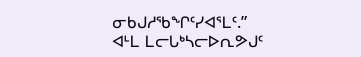ᓂᑲᒍᓱᖃᖏᑦᓯᐊᕐᒪᑦ.”
ᐊᒻᒪ ᒪᓕᒐᒃᓴᓕᐅᕆᕗᒍᑦ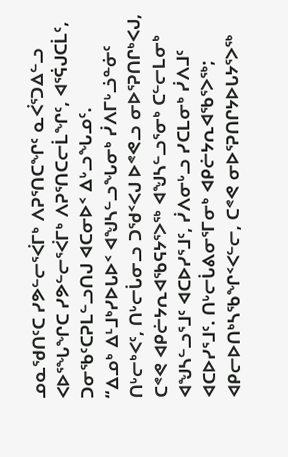ᓄᓇᖁᑎᑦᑕ ᓯᕗᓪᓕᕐᐹᒥᒃ ᐱᕈᕐᑎᑕᖏᑦ ᓇᐹᕐᑐᐃᓪᓗ ᐸᐅᕐᖓᖏᑕ ᓯᕗᓪᓕᕐᐹᒥᒃ ᐱᕈᕐᑎᑕᓕᒫᖏᑦ, ᐊᕐᕌᒍᑕᒫᑦ, ᑐᓂᖃᑦᑕᕈᒪᓪᓗᑎᒍ ᐊᑕᓂᐅᑉ ᐃᒡᓗᖓᓄᑦ.
“ᐃᓄᒃ ᐃᒻᒧᒃᓯᐅᒐᐅᑉ ᐊᖑᓴᓪᓗᖓᓂᒃ ᓰᐱᒥᒡᓘᓐᓃᑦ ᑎᒡᓕᒃᐸᑦ, ᑎᒡᓕᒑᓂᓗ ᑐᖁᑉᐸᒍ ᐅᕝᕙᓗ ᓂᐅᕐᕈᑎᒋᒃᐸᒍ, ᑕᕝᕙ ᐊᑭᓖᔭᕆᐊᖃᕋᔭᕐᐳᖅ ᐊᖑᓴᓪᓗᕐᓂᒃ ᑕᓪᓕᒪᓂᒃ ᐊᖑᓴᓪᓗᕐᒧᑦ ᐊᑕᐅᓯᕐᒧᑦ, ᓰᐱᓂᒡᓗ ᓯᑕᒪᓂᒃ ᓰᐱᒧᑦ ᐊᑕᐅᓯᕐᒧᑦ. ᑎᒡᓕᒑᕕᓂᕐᒥᓂᒃ ᐊᑭᓖᔭᕆᐊᖃᕐᐳᖅ; ᐊᑭᓕᐅᑎᒃᓴᖃᖏᑉᐸᓪᓕ, ᑕᕝᕙ ᓂᐅᕐᕈᑎᒋᔭᐅᒐᔭᕐᐳᖅ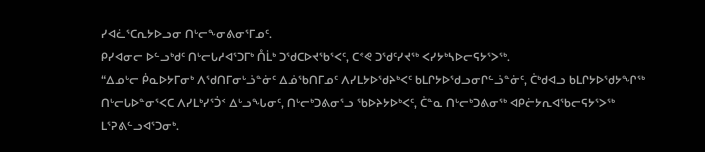ᓯᐊᓛᕐᑕᕆᔭᐅᓗᓂ ᑎᒡᓕᖕᓂᕕᓂᕐᒥᓄᑦ.
ᑭᓯᐊᓂᓕ ᐅᓪᓗᒃᑯᑦ ᑎᒡᓕᒐᓱᐊᕐᑐᒥᒃ ᑍᒫᒃ ᑐᖁᑕᐅᔪᖃᕐᐸᑦ, ᑕᕝᕙ ᑐᖁᑦᓯᔪᖅ ᐸᓯᔭᒃᓴᐅᓕᕋᔭᕐᐳᖅ.
“ᐃᓄᒡᓕ ᑮᓇᐅᔭᒥᓂᒃ ᐱᖁᑎᒥᓂᒡᓘᓐᓃᑦ ᐃᓅᖃᑎᒥᓄᑦ ᐱᓯᒪᔭᐅᖁᔨᒃᐸᑦ ᑲᒪᒋᔭᐅᖁᓗᓂᒋᓪᓘᓐᓃᑦ, ᑖᒃᑯᐊᓗ ᑲᒪᒋᔭᐅᖁᔭᖏᖅ ᑎᒡᓕᒐᐅᓐᓂᕐᐸᑕ ᐱᓯᒪᒃᓯᕐᑑᑉ ᐃᒡᓗᖓᓂᑦ, ᑎᒡᓕᒃᑐᕕᓂᕐᓗ ᖃᐅᔨᔭᐅᒃᐸᑦ, ᑖᓐᓇ ᑎᒡᓕᒃᑐᕕᓂᖅ ᐊᑭᓖᔭᕆᐊᖃᓕᕋᔭᕐᐳᖅ ᒪᕐᕈᕕᓪᓗᐊᕐᑐᓂᒃ.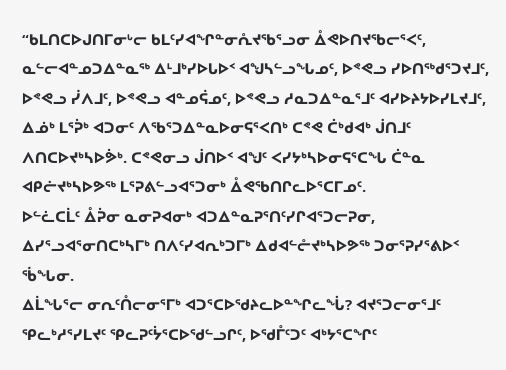“ᑲᒪᑎᑕᐅᒍᑎᒥᓂᒡᓕ ᑲᒪᑦᓯᐊᖏᓐᓂᕅᔪᖃᕐᓗᓂ ᐂᕙᐅᑎᔪᖃᓕᕐᐸᑦ, ᓇᓪᓕᐊᓐᓄᑐᐃᓐᓇᖅ ᐃᒻᒧᒃᓯᐅᒐᐅᑉ ᐊᖑᓴᓪᓗᖓᓄᑦ, ᐅᕝᕙᓗ ᓯᐅᑎᖅᑯᕐᑐᔪᒧᑦ, ᐅᕝᕙᓗ ᓰᐱᒧᑦ, ᐅᕝᕙᓗ ᐊᓐᓄᕌᓄᑦ, ᐅᕝᕙᓗ ᓱᓇᑐᐃᓐᓇᕐᒧᑦ ᐊᓯᐅᔨᔭᐅᓯᒪᔪᒧᑦ, ᐃᓅᒃ ᒪᕐᕉᒃ ᐊᑐᓂᑦ ᐱᖃᕐᑐᐃᓐᓇᐅᓂᕋᕐᐸᑎᒃ ᑕᕝᕙ ᑖᒃᑯᐊᒃ ᒎᑎᒧᑦ ᐱᑎᑕᐅᔪᒃᓴᐅᕘᒃ. ᑕᕝᕙᓂᓗ ᒎᑎᐅᑉ ᐊᖑᑦ ᐸᓯᔭᒃᓴᐅᓂᕋᕐᑕᖓ ᑖᓐᓇ ᐊᑭᓖᔪᒃᓴᐅᕗᖅ ᒪᕐᕈᕕᓪᓗᐊᕐᑐᓂᒃ ᐂᕙᖃᑎᒋᓚᐅᕐᑕᒥᓄᑦ.
ᐅᓪᓛᑕᒫᑦ ᐂᕉᓂ ᓇᓂᕈᐊᓂᒃ ᐊᑐᐃᓐᓇᕈᕐᑎᑦᓯᒋᐊᕐᑐᓕᕈᓂ, ᐃᓯᕐᓗᐊᕐᓂᑎᑕᒃᓴᒥᒃ ᑎᐱᑦᓯᐊᕆᒃᑐᒥᒃ ᐃᑯᐊᓪᓔᔪᒃᓴᐅᕗᖅ ᑐᓂᕐᕈᓯᕐᕕᐅᑉ ᖄᖓᓂ.
ᐃᒫᖓᕐᓕ ᓂᕆᑦᑍᓕᓂᕐᒥᒃ ᐊᑐᕐᑕᐅᖁᔨᓚᐅᓐᖏᓚᖔ? ᐊᔪᕐᑐᓕᓂᕐᒧᑦ ᕿᓚᒃᓱᕐᓯᒪᔪᑦ ᕿᓚᕈᑦᔮᕐᑕᐅᖁᓪᓗᒋᑦ, ᐅᖁᒤᑦᑐᑦ ᐊᒃᔭᕐᑕᖏᑦ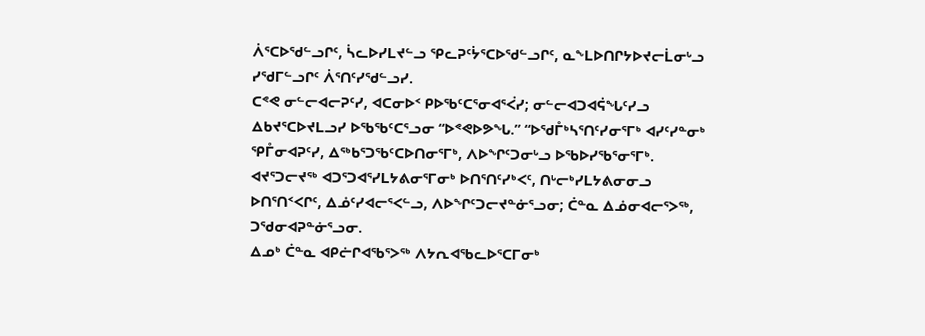ᐲᕐᑕᐅᖁᓪᓗᒋᑦ, ᓵᓚᐅᓯᒪᔪᓪᓗ ᕿᓚᕈᑦᔮᕐᑕᐅᖁᓪᓗᒋᑦ, ᓇᖕᒪᐅᑎᒋᔭᐅᔪᓕᒫᓂᒡᓗ ᓯᖁᒥᓪᓗᒋᑦ ᐲᕐᑎᑦᓯᖁᓪᓗᓯ.
ᑕᕝᕙ ᓂᓪᓕᐊᓕᕈᑦᓯ, ᐊᑕᓂᐅᑉ ᑭᐅᖃᑦᑕᕐᓂᐊᕐᐹᓯ; ᓂᓪᓕᐊᑐᐊᕌᖓᑦᓯᓗ ᐃᑲᔪᕐᑕᐅᔪᒪᓗᓯ ᐅᖃᖃᑦᑕᕐᓗᓂ “ᐅᕝᕙᐅᕗᖓ.” “ᐅᖁᒤᒃᓴᕐᑎᑦᓯᓂᕐᒥᒃ ᐊᓯᑦᓯᓐᓂᒃ ᕿᒤᓂᐊᕈᑦᓯ, ᐃᖅᑲᕐᑐᖃᑦᑕᐅᑎᓂᕐᒥᒃ, ᐱᐅᖏᑦᑐᓂᒡᓗ ᐅᖃᐅᓯᖃᕐᓂᕐᒥᒃ.
ᐊᔪᕐᑐᓕᔪᖅ ᐊᑐᕐᑐᐊᕐᓯᒪᔭᕕᓂᕐᒥᓂᒃ ᐅᑎᕐᑎᑦᓯᒃᐸᑦ, ᑎᒡᓕᒃᓯᒪᔭᕕᓂᓂᓗ ᐅᑎᕐᑎᑉᐸᒋᑦ, ᐃᓅᑦᓯᐊᓕᕐᐸᓪᓗ, ᐱᐅᖏᑦᑐᓕᔪᓐᓃᕐᓗᓂ; ᑖᓐᓇ ᐃᓅᓂᐊᓕᕐᐳᖅ, ᑐᖁᓂᐊᕈᓐᓃᕐᓗᓂ.
ᐃᓄᒃ ᑖᓐᓇ ᐊᑭᓖᒋᐊᖃᕐᐳᖅ ᐱᔭᕆᐊᖃᓚᐅᕐᑕᒥᓂᒃ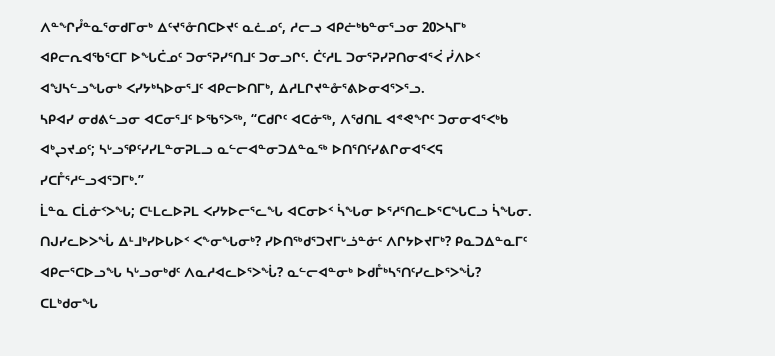ᐱᓐᖏᓮᓐᓇᕐᓂᑯᒥᓂᒃ ᐃᑦᔪᕐᓁᑎᑕᐅᔪᑦ ᓇᓛᓄᑦ, ᓱᓕᓗ ᐊᑭᓖᒃᑲᓐᓂᕐᓗᓂ 20ᐳᓴᒥᒃ ᐊᑭᓕᕆᐊᖃᕐᑕᒥ ᐅᖓᑖᓄᑦ ᑐᓂᕐᕈᓯᕐᑎᒧᑦ ᑐᓂᓗᒋᑦ. ᑖᑦᓱᒪ ᑐᓂᕐᕈᓯᕈᑎᓂᐊᕐᐹ ᓰᐱᐅᑉ ᐊᖑᓴᓪᓗᖓᓂᒃ ᐸᓯᔭᒃᓴᐅᓂᕐᒧᑦ ᐊᑭᓕᐅᑎᒥᒃ, ᐃᓱᒪᒋᔪᓐᓁᕐᕕᐅᓂᐊᕐᐳᕐᓗ.
ᓴᑭᐊᓯ ᓂᑯᕕᓪᓗᓂ ᐊᑕᓂᕐᒧᑦ ᐅᖃᕐᐳᖅ, “ᑕᑯᒋᑦ ᐊᑕᓃᖅ, ᐱᖁᑎᒪ ᐊᕝᕙᖏᑦ ᑐᓂᓂᐊᕐᐸᒃᑲ ᐊᒃᖢᔪᓄᑦ; ᓴᒡᓗᕿᑦᓯᓯᒪᓐᓂᕈᒪᓗ ᓇᓪᓕᐊᓐᓂᑐᐃᓐᓇᖅ ᐅᑎᕐᑎᑦᓯᕕᒋᓂᐊᕐᐸᕋ ᓯᑕᒤᕐᓱᓪᓗᐊᕐᑐᒥᒃ.”
ᒫᓐᓇ ᑕᒫᓃᑉᐳᖓ; ᑕᒻᒪᓚᐅᕈᒪ ᐸᓯᔭᐅᓕᕐᓚᖓ ᐊᑕᓂᐅᑉ ᓵᖓᓂ ᐅᕐᓱᕐᑎᓚᐅᕐᑕᖓᑕᓗ ᓵᖓᓂ. ᑎᒍᓯᓚᐅᐳᖔ ᐃᒻᒧᒃᓯᐅᒐᐅᑉ ᐸᖕᓂᖓᓂᒃ? ᓯᐅᑎᖅᑯᕐᑐᔪᒥᒡᓘᓐᓃᑦ ᐱᒋᔭᐅᔪᒥᒃ? ᑭᓇᑐᐃᓐᓇᒥᑦ ᐊᑭᓕᕐᑕᐅᓗᖓ ᓴᒡᓗᓂᒃᑯᑦ ᐱᓇᓱᐊᓚᐅᕐᐳᖔ? ᓇᓪᓕᐊᓐᓂᒃ ᐅᑯᒤᒃᓴᕐᑎᑦᓯᓚᐅᕐᐳᖔ? ᑕᒪᒃᑯᓂᖓ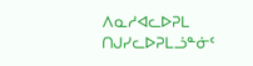ᐱᓇᓱᐊᓚᐅᕈᒪ ᑎᒍᓯᓚᐅᕈᒪᓘᓐᓃᑦ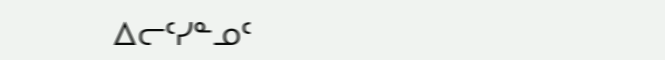ᐃᓕᑦᓯᓐᓄᑦ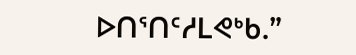ᐅᑎᕐᑎᑦᓱᒪᕙᒃᑲ.”